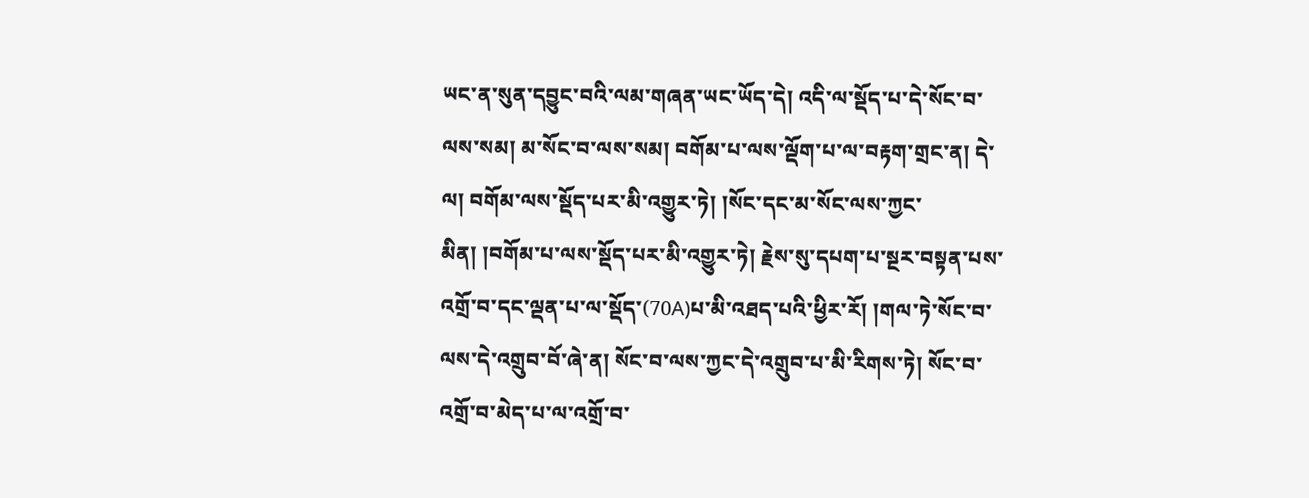ཡང་ན་སུན་དབྱུང་བའི་ལམ་གཞན་ཡང་ཡོད་དེ། འདི་ལ་སྡོད་པ་དེ་སོང་བ་ལས་སམ། མ་སོང་བ་ལས་སམ། བགོམ་པ་ལས་ལྡོག་པ་ལ་བརྟག་གྲང་ན། དེ་ལ། བགོམ་ལས་སྡོད་པར་མི་འགྱུར་ཏེ། །སོང་དང་མ་སོང་ལས་ཀྱང་མིན། །བགོམ་པ་ལས་སྡོད་པར་མི་འགྱུར་ཏེ། རྗེས་སུ་དཔག་པ་སྔར་བསྟན་པས་འགྲོ་བ་དང་ལྡན་པ་ལ་སྡོད་(70A)པ་མི་འཐད་པའི་ཕྱིར་རོ། །གལ་ཏེ་སོང་བ་ལས་དེ་འགྲུབ་བོ་ཞེ་ན། སོང་བ་ལས་ཀྱང་དེ་འགྲུབ་པ་མི་རིགས་ཏེ། སོང་བ་འགྲོ་བ་མེད་པ་ལ་འགྲོ་བ་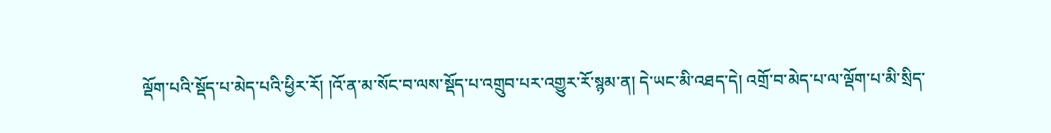ལྡོག་པའི་སྡོད་པ་མེད་པའི་ཕྱིར་རོ། །འོ་ན་མ་སོང་བ་ལས་སྡོད་པ་འགྲུབ་པར་འགྱུར་རོ་སྙམ་ན། དེ་ཡང་མི་འཐད་དེ། འགྲོ་བ་མེད་པ་ལ་ལྡོག་པ་མི་སྲིད་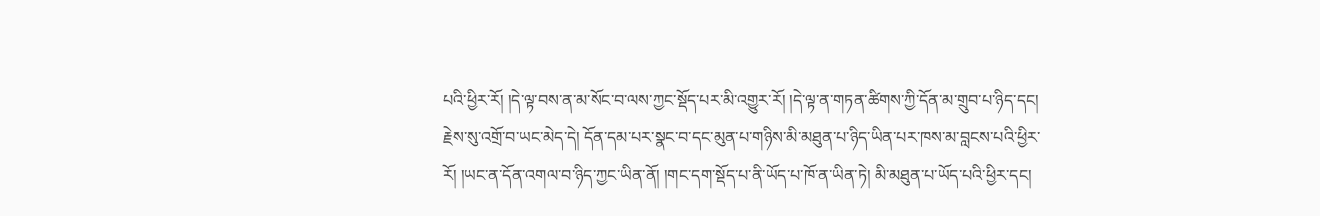པའི་ཕྱིར་རོ། །དེ་ལྟ་བས་ན་མ་སོང་བ་ལས་ཀྱང་སྡོད་པར་མི་འགྱུར་རོ། །དེ་ལྟ་ན་གཏན་ཚིགས་ཀྱི་དོན་མ་གྲུབ་པ་ཉིད་དང། རྗེས་སུ་འགྲོ་བ་ཡང་མེད་དེ། དོན་དམ་པར་སྣང་བ་དང་མུན་པ་གཉིས་མི་མཐུན་པ་ཉིད་ཡིན་པར་ཁས་མ་བླངས་པའི་ཕྱིར་རོ། །ཡང་ན་དོན་འགལ་བ་ཉིད་ཀྱང་ཡིན་ནོ། །གང་དག་སྡོད་པ་ནི་ཡོད་པ་ཁོ་ན་ཡིན་ཏེ། མི་མཐུན་པ་ཡོད་པའི་ཕྱིར་དང།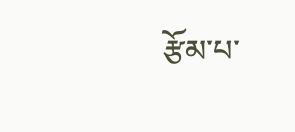རྩོམ་པ་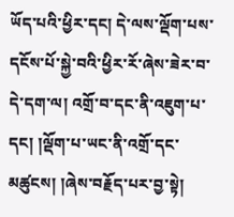ཡོད་པའི་ཕྱིར་དང། དེ་ལས་ལྡོག་པས་དངོས་པོ་སྐྱེ་བའི་ཕྱིར་རོ་ཞེས་ཟེར་བ་དེ་དག་ལ། འགྲོ་བ་དང་ནི་འཇུག་པ་དང། །ལྡོག་པ་ཡང་ནི་འགྲོ་དང་མཚུངས། །ཞེས་བརྗོད་པར་བྱ་སྟེ།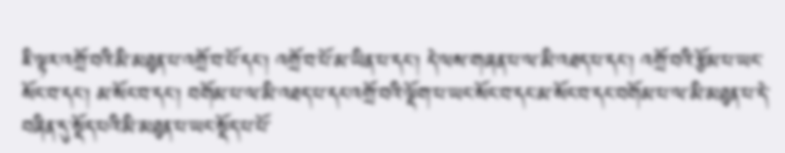ཇི་ལྟར་འགྲོ་བའི་མི་མཐུན་པ་འགྲོ་བ་པོ་དང། འགྲོ་བ་པོ་མ་ཡིན་པ་དང། དེ་ལས་གཞན་པ་ལ་མི་འཐད་པ་དང། འགྲོ་བའི་རྩོམ་པ་ཡང་སོང་བ་དང། མ་སོང་བ་དང། བགོམ་པ་ལ་མི་འཐད་པ་དང་འགྲོ་བའི་ལྡོག་པ་ཡང་སོང་བ་དང་མ་སོང་བ་དང་བགོམ་པ་ལ་མི་མཐུན་པ་དེ་བཞིན་དུ་སྡོད་པའི་མི་མཐུན་པ་ཡང་སྡོད་པ་པོ་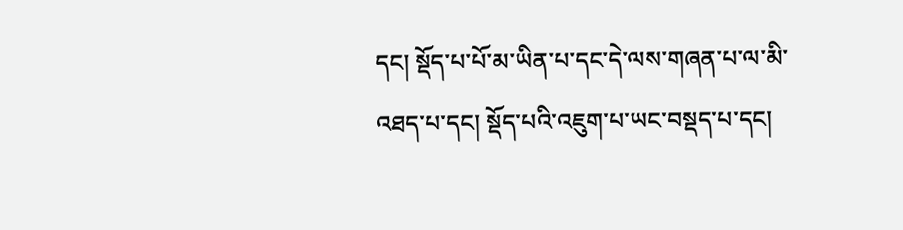དང། སྡོད་པ་པོ་མ་ཡིན་པ་དང་དེ་ལས་གཞན་པ་ལ་མི་འཐད་པ་དང། སྡོད་པའི་འཇུག་པ་ཡང་བསྡད་པ་དང།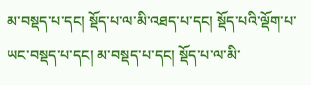མ་བསྡད་པ་དང། སྡོད་པ་ལ་མི་འཐད་པ་དང། སྡོད་པའི་ལྡོག་པ་ཡང་བསྡད་པ་དང། མ་བསྡད་པ་དང། སྡོད་པ་ལ་མི་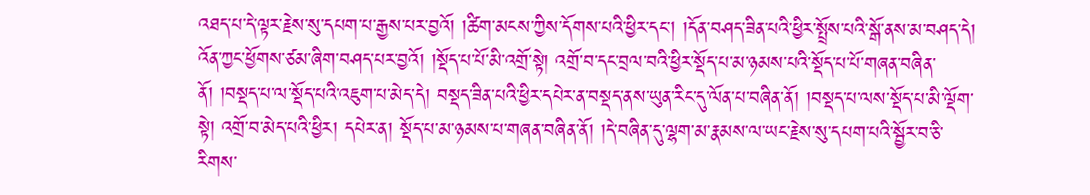འཐད་པ་དེ་ལྟར་རྗེས་སུ་དཔག་པ་རྒྱས་པར་བྱའོ། །ཚིག་མངས་ཀྱིས་དོགས་པའི་ཕྱིར་དང། །དོན་བཤད་ཟིན་པའི་ཕྱིར་སྤྲོས་པའི་སྒོ་ནས་མ་བཤད་དེ། འོན་ཀྱང་ཕྱོགས་ཙམ་ཞིག་བཤད་པར་བྱའོ། །སྡོད་པ་པོ་མི་འགྲོ་སྟེ། འགྲོ་བ་དང་བྲལ་བའི་ཕྱིར་སྡོད་པ་མ་ཉམས་པའི་སྡོད་པ་པོ་གཞན་བཞིན་ནོ། །བསྡད་པ་ལ་སྡོད་པའི་འཇུག་པ་མེད་དེ། བསྡད་ཟིན་པའི་ཕྱིར་དཔེར་ན་བསྡད་ནས་ཡུན་རིང་དུ་ལོན་པ་བཞིན་ནོ། །བསྡད་པ་ལས་སྡོད་པ་མི་ལྡོག་སྟེ། འགྲོ་བ་མེད་པའི་ཕྱིར། དཔེར་ན། སྡོད་པ་མ་ཉམས་པ་གཞན་བཞིན་ནོ། །དེ་བཞིན་དུ་ལྷག་མ་རྣམས་ལ་ཡང་རྗེས་སུ་དཔག་པའི་སྦྱོར་བ་ཅི་རིགས་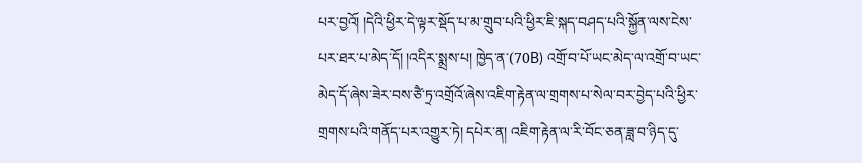པར་བྱའོ། །དེའི་ཕྱིར་དེ་ལྟར་སྡོད་པ་མ་གྲུབ་པའི་ཕྱིར་ཇི་སྐད་བཤད་པའི་སྐྱོན་ལས་ངེས་པར་ཐར་པ་མེད་དོ། །འདིར་སྨྲས་པ། ཁྱེད་ན་(70B) འགྲོ་བ་པོ་ཡང་མེད་ལ་འགྲོ་བ་ཡང་མེད་དོ་ཞེས་ཟེར་བས་ཙཻ་ཏྲ་འགྲོའོ་ཞེས་འཇིག་རྟེན་ལ་གྲགས་པ་སེལ་བར་བྱེད་པའི་ཕྱིར་གྲགས་པའི་གནོད་པར་འགྱུར་ཏེ། དཔེར་ན། འཇིག་རྟེན་ལ་རི་བོང་ཅན་ཟླ་བ་ཉིད་དུ་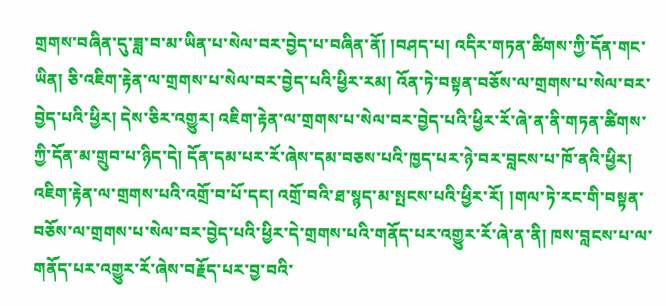གྲགས་བཞིན་དུ་ཟླ་བ་མ་ཡིན་པ་སེལ་བར་བྱེད་པ་བཞིན་ནོ། །བཤད་པ། འདིར་གཏན་ཚིགས་ཀྱི་དོན་གང་ཡིན། ཅི་འཇིག་རྟེན་ལ་གྲགས་པ་སེལ་བར་བྱེད་པའི་ཕྱིར་རམ། འོན་ཏེ་བསྟན་བཅོས་ལ་གྲགས་པ་སེལ་བར་བྱེད་པའི་ཕྱིར། དེས་ཅིར་འགྱུར། འཇིག་རྟེན་ལ་གྲགས་པ་སེལ་བར་བྱེད་པའི་ཕྱིར་རོ་ཞེ་ན་ནི་གཏན་ཚིགས་ཀྱི་དོན་མ་གྲུབ་པ་ཉིད་དེ། དོན་དམ་པར་རོ་ཞེས་དམ་བཅས་པའི་ཁྱད་པར་ཉེ་བར་བླངས་པ་ཁོ་ནའི་ཕྱིར། འཇིག་རྟེན་ལ་གྲགས་པའི་འགྲོ་བ་པོ་དང། འགྲོ་བའི་ཐ་སྙད་མ་སྤངས་པའི་ཕྱིར་རོ། །གལ་ཏེ་རང་གི་བསྟན་བཅོས་ལ་གྲགས་པ་སེལ་བར་བྱེད་པའི་ཕྱིར་དེ་གྲགས་པའི་གནོད་པར་འགྱུར་རོ་ཞེ་ན་ནི། ཁས་བླངས་པ་ལ་གནོད་པར་འགྱུར་རོ་ཞེས་བརྗོད་པར་བྱ་བའི་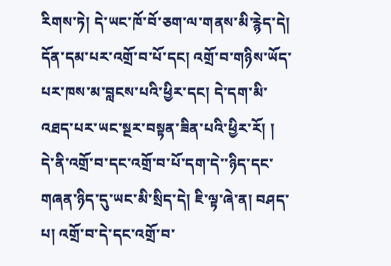རིགས་ཏེ། དེ་ཡང་ཁོ་བོ་ཅག་ལ་གནས་མི་རྙེད་དེ། དོན་དམ་པར་འགྲོ་བ་པོ་དང། འགྲོ་བ་གཉིས་ཡོད་པར་ཁས་མ་བླངས་པའི་ཕྱིར་དང། དེ་དག་མི་འཐད་པར་ཡང་སྔར་བསྟན་ཟིན་པའི་ཕྱིར་རོ། །
དེ་ནི་འགྲོ་བ་དང་འགྲོ་བ་པོ་དག་དེ་་ཉིད་དང་གཞན་ཉིད་དུ་ཡང་མི་སྲིད་དེ། ཇི་ལྟ་ཞེ་ན། བཤད་པ། འགྲོ་བ་དེ་དང་འགྲོ་བ་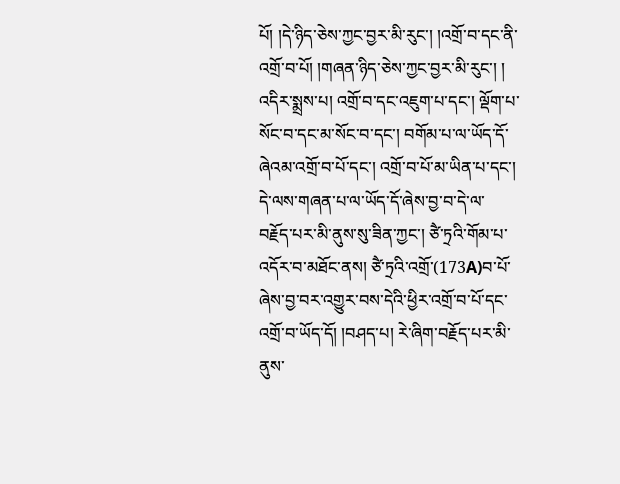པོ། །དེ་ཉིད་ཅེས་ཀྱང་བྱར་མི་རུང་། །འགྲོ་བ་དང་ནི་འགྲོ་བ་པོ། །གཞན་ཉིད་ཅེས་ཀྱང་བྱར་མི་རུང་། །
འདིར་སྨྲས་པ། འགྲོ་བ་དང་འཇུག་པ་དང་། ལྡོག་པ་སོང་བ་དང་མ་སོང་བ་དང་། བགོམ་པ་ལ་ཡོད་དོ་ཞེའམ་འགྲོ་བ་པོ་དང་། འགྲོ་བ་པོ་མ་ཡིན་པ་དང་། དེ་ལས་གཞན་པ་ལ་ཡོད་དོ་ཞེས་བྱ་བ་དེ་ལ་བརྗོད་པར་མི་ནུས་སུ་ཟིན་ཀྱང་། ཙཻ་ཏྲའི་གོམ་པ་འདོར་བ་མཐོང་ནས། ཙཻ་ཏྲའི་འགྲོ་(173A)བ་པོ་ཞེས་བྱ་བར་འགྱུར་བས་དེའི་ཕྱིར་འགྲོ་བ་པོ་དང་འགྲོ་བ་ཡོད་དོ། །བཤད་པ། རེ་ཞིག་བརྗོད་པར་མི་ནུས་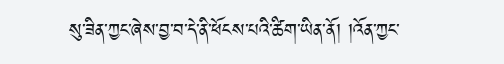སུ་ཟིན་ཀྱང་ཞེས་བྱ་བ་དེ་ནི་ཕོངས་པའི་ཚིག་ཡིན་ནོ། །འོན་ཀྱང་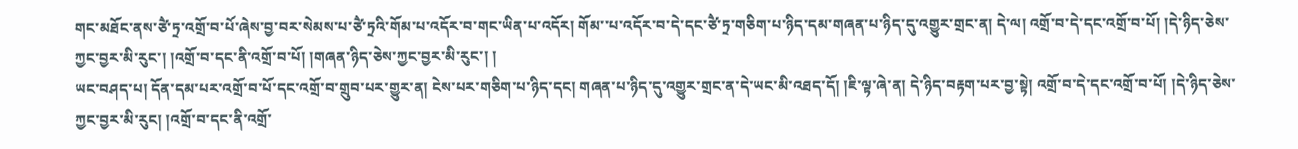གང་མཐོང་ནས་ཙཻ་ཏྲ་འགྲོ་བ་པོ་ཞེས་བྱ་བར་སེམས་པ་ཙཻ་ཏྲའི་གོམ་པ་འདོར་བ་གང་ཡིན་པ་འདོར། གོམ་་པ་འདོར་བ་དེ་དང་ཙཻ་ཏྲ་གཅིག་པ་ཉིད་དམ་གཞན་པ་ཉིད་དུ་འགྱུར་གྲང་ན། དེ་ལ། འགྲོ་བ་དེ་དང་འགྲོ་བ་པོ། །དེ་ཉིད་ཅེས་ཀྱང་བྱར་མི་རུང་། །འགྲོ་བ་དང་ནི་འགྲོ་བ་པོ། །གཞན་ཉིད་ཅེས་ཀྱང་བྱར་མི་རུང་། །
ཡང་བཤད་པ། དོན་དམ་པར་འགྲོ་བ་པོ་དང་འགྲོ་བ་གྲུབ་པར་གྱུར་ན། ངེས་པར་གཅིག་པ་ཉིད་དང། གཞན་པ་ཉིད་དུ་འགྱུར་གྲང་ན་དེ་ཡང་མི་འཐད་དོ། །ཇི་ལྟ་ཞེ་ན། དེ་ཉིད་བརྟག་པར་བྱ་སྟེ། འགྲོ་བ་དེ་དང་འགྲོ་བ་པོ། །དེ་ཉིད་ཅེས་ཀྱང་བྱར་མི་རུང། །འགྲོ་བ་དང་ནི་འགྲོ་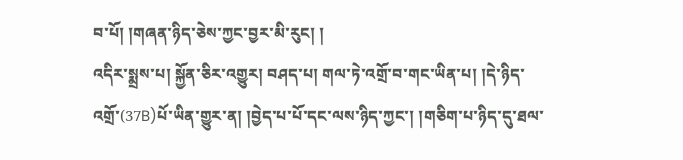བ་པོ། །གཞན་ཉིད་ཅེས་ཀྱང་བྱར་མི་རུང། །
འདིར་སྨྲས་པ། སྐྱོན་ཅིར་འགྱུར། བཤད་པ། གལ་ཏེ་འགྲོ་བ་གང་ཡིན་པ། །དེ་ཉིད་འགྲོ་(37B)པོ་ཡིན་གྱུར་ན། །བྱེད་པ་པོ་དང་ལས་ཉིད་ཀྱང་། །གཅིག་པ་ཉིད་དུ་ཐལ་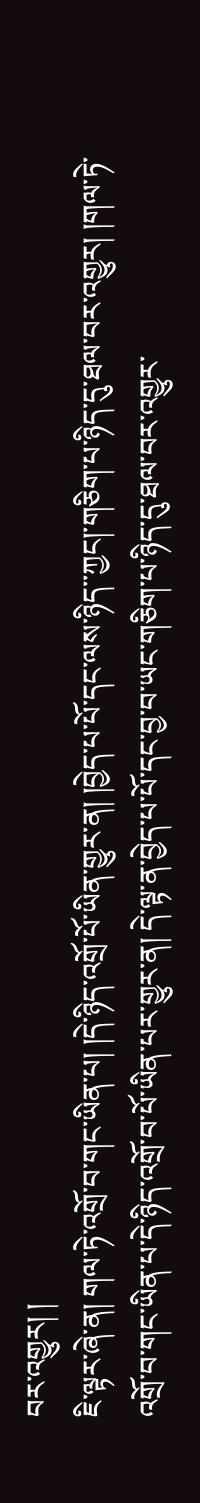བར་འགྱུར། །
ཇི་ལྟར་ཞེ་ན། གལ་ཏེ་འགྲོ་བ་གང་ཡིན་པ། །དེ་ཉིད་འགྲོ་པོ་ཡིན་གྱུར་ན། །བྱེད་པ་པོ་དང་ལས་ཉིད་་ཀྱང།་གཅིག་པ་ཉིད་དུ་ཐལ་བར་འགྱུར། །གལ་ཏེ་འགྲོ་བ་གང་ཡིན་པ་དེ་ཉིད་འགྲོ་བ་པོ་ཡིན་པར་གྱུར་ན། དེ་ལྟ་ན་བྱེད་པ་པོ་དང་བྱ་བ་ཡང་གཅིག་པ་ཉིད་དུ་ཐལ་བར་འགྱུར་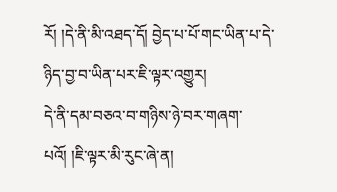རོ། །དེ་ནི་མི་འཐད་དོ། བྱེད་པ་པོ་གང་ཡིན་པ་དེ་ཉིད་བྱ་བ་ཡིན་པར་ཇི་ལྟར་འགྱུར།
དེ་ནི་དམ་བཅའ་བ་གཉིས་ཉེ་བར་གཞག་པའོ། །ཇི་ལྟར་མི་རུང་ཞེ་ན།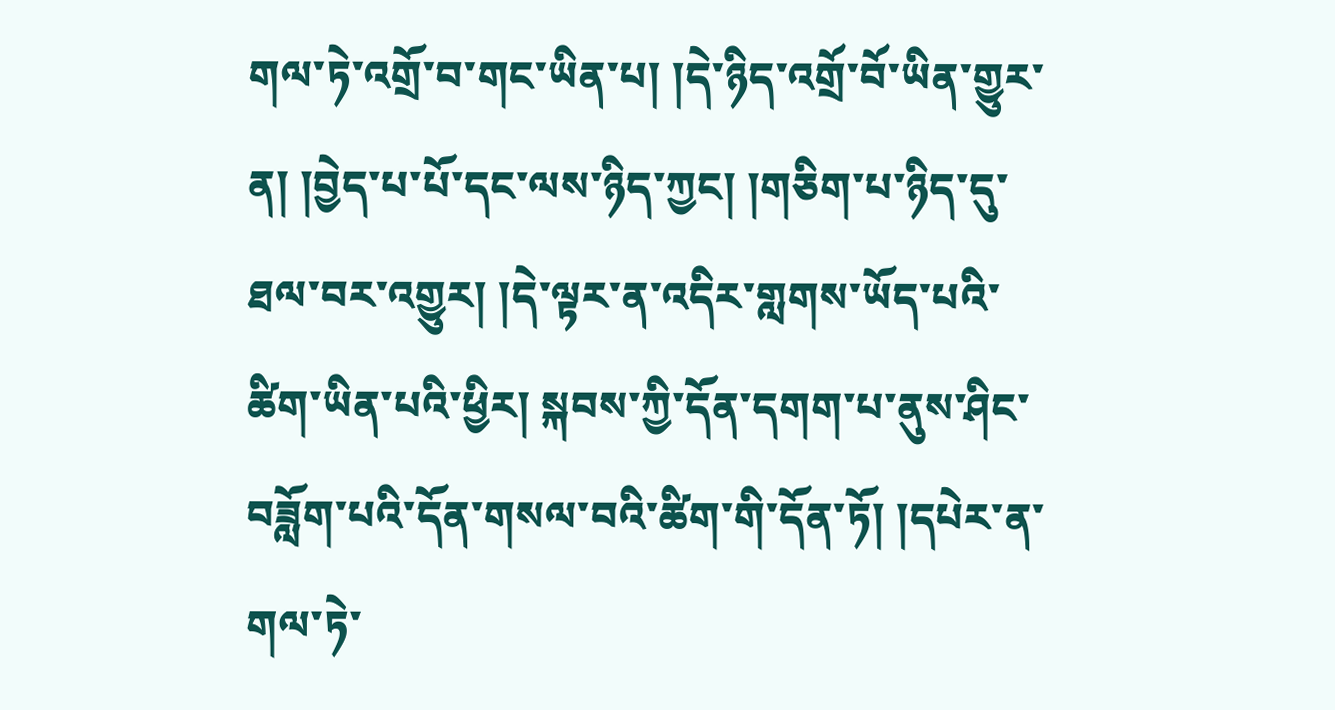གལ་ཏེ་འགྲོ་བ་གང་ཡིན་པ། །དེ་ཉིད་འགྲོ་བོ་ཡིན་གྱུར་ན། །བྱེད་པ་པོ་དང་ལས་ཉིད་ཀྱང། །གཅིག་པ་ཉིད་དུ་ཐལ་བར་འགྱུར། །དེ་ལྟར་ན་འདིར་གླགས་ཡོད་པའི་ཚིག་ཡིན་པའི་ཕྱིར། སྐབས་ཀྱི་དོན་དགག་པ་ནུས་ཤིང་བཟློག་པའི་དོན་གསལ་བའི་ཚིག་གི་དོན་ཏོ། །དཔེར་ན་གལ་ཏེ་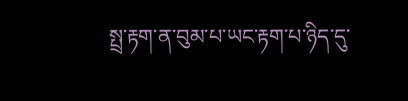སྤྲ་རྟག་ན་བུམ་པ་ཡང་རྟག་པ་ཉིད་དུ་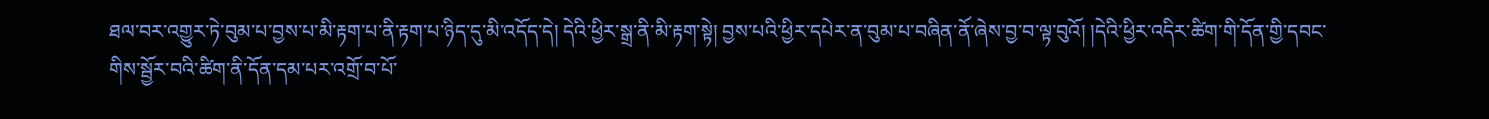ཐལ་བར་འགྱུར་ཏེ་བུམ་པ་བྱས་པ་མི་རྟག་པ་ནི་རྟག་པ་ཉིད་དུ་མི་འདོད་དེ། དེའི་ཕྱིར་སྒྲ་ནི་མི་རྟག་སྟེ། བྱས་པའི་ཕྱིར་དཔེར་ན་བུམ་པ་བཞིན་ནོ་ཞེས་བྱ་བ་ལྟ་བུའོ། །དེའི་ཕྱིར་འདིར་ཚིག་གི་དོན་གྱི་དབང་གིས་སྦྱོར་བའི་ཚིག་ནི་དོན་དམ་པར་འགྲོ་བ་པོ་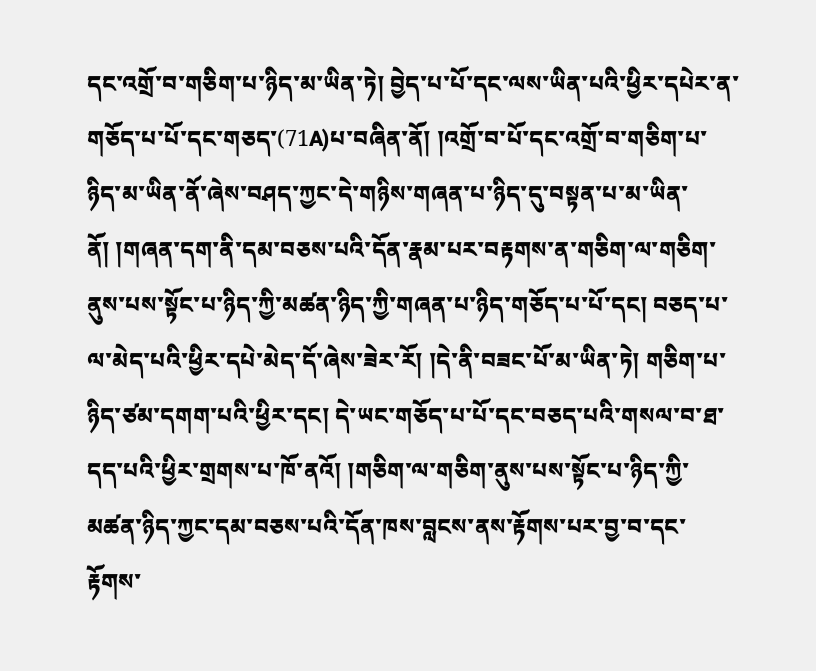དང་འགྲོ་བ་གཅིག་པ་ཉིད་མ་ཡིན་ཏེ། བྱེད་པ་པོ་དང་ལས་ཡིན་པའི་ཕྱིར་དཔེར་ན་གཅོད་པ་པོ་དང་གཅད་(71A)པ་བཞིན་ནོ། །འགྲོ་བ་པོ་དང་འགྲོ་བ་གཅིག་པ་ཉིད་མ་ཡིན་ནོ་ཞེས་བཤད་ཀྱང་དེ་གཉིས་གཞན་པ་ཉིད་དུ་བསྟན་པ་མ་ཡིན་ནོ། །གཞན་དག་ནི་དམ་བཅས་པའི་དོན་རྣམ་པར་བརྟགས་ན་གཅིག་ལ་གཅིག་ནུས་པས་སྟོང་པ་ཉིད་ཀྱི་མཚན་ཉིད་ཀྱི་གཞན་པ་ཉིད་གཅོད་པ་པོ་དང། བཅད་པ་ལ་མེད་པའི་ཕྱིར་དཔེ་མེད་དོ་ཞེས་ཟེར་རོ། །དེ་ནི་བཟང་པོ་མ་ཡིན་ཏེ། གཅིག་པ་ཉིད་ཙམ་དགག་པའི་ཕྱིར་དང། དེ་ཡང་གཅོད་པ་པོ་དང་བཅད་པའི་གསལ་བ་ཐ་དད་པའི་ཕྱིར་གྲགས་པ་ཁོ་ནའོ། །གཅིག་ལ་གཅིག་ནུས་པས་སྟོང་པ་ཉིད་ཀྱི་མཚན་ཉིད་ཀྱང་དམ་བཅས་པའི་དོན་ཁས་བླངས་ནས་རྟོགས་པར་བྱ་བ་དང་རྟོགས་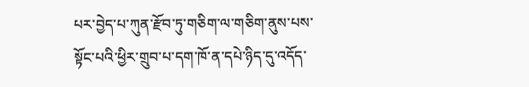པར་བྱེད་པ་ཀུན་རྫོབ་ཏུ་གཅིག་ལ་གཅིག་ནུས་པས་སྟོང་པའི་ཕྱིར་གྲུབ་པ་དག་ཁོ་ན་དཔེ་ཉིད་དུ་འདོད་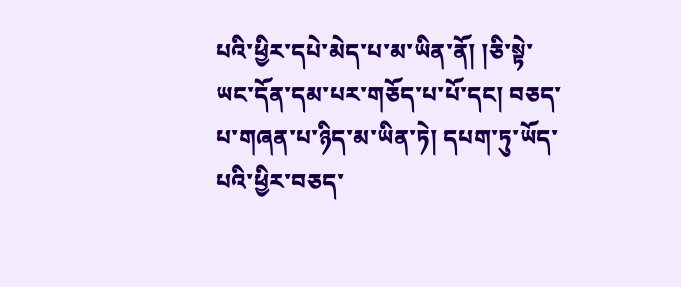པའི་ཕྱིར་དཔེ་མེད་པ་མ་ཡིན་ནོ། །ཅི་སྟེ་ཡང་དོན་དམ་པར་གཅོད་པ་པོ་དང། བཅད་པ་གཞན་པ་ཉིད་མ་ཡིན་ཏེ། དཔག་ཏུ་ཡོད་པའི་ཕྱིར་བཅད་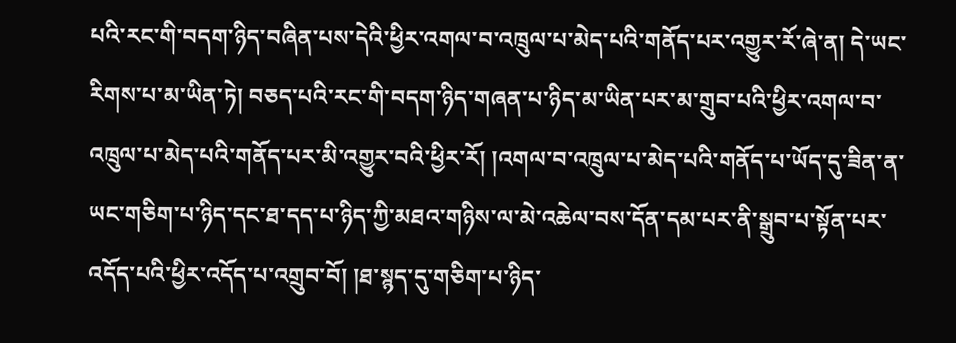པའི་རང་གི་བདག་ཉིད་བཞིན་པས་དེའི་ཕྱིར་འགལ་བ་འཁྲུལ་པ་མེད་པའི་གནོད་པར་འགྱུར་རོ་ཞེ་ན། དེ་ཡང་རིགས་པ་མ་ཡིན་ཏེ། བཅད་པའི་རང་གི་བདག་ཉིད་གཞན་པ་ཉིད་མ་ཡིན་པར་མ་གྲུབ་པའི་ཕྱིར་འགལ་བ་འཁྲུལ་པ་མེད་པའི་གནོད་པར་མི་འགྱུར་བའི་ཕྱིར་རོ། །འགལ་བ་འཁྲུལ་པ་མེད་པའི་གནོད་པ་ཡོད་དུ་ཟིན་ན་ཡང་གཅིག་པ་ཉིད་དང་ཐ་དད་པ་ཉིད་ཀྱི་མཐའ་གཉིས་ལ་མེ་འཆེལ་བས་དོན་དམ་པར་ནི་སྒྲུབ་པ་སྟོན་པར་འདོད་པའི་ཕྱིར་འདོད་པ་འགྲུབ་བོ། །ཐ་སྙད་དུ་གཅིག་པ་ཉིད་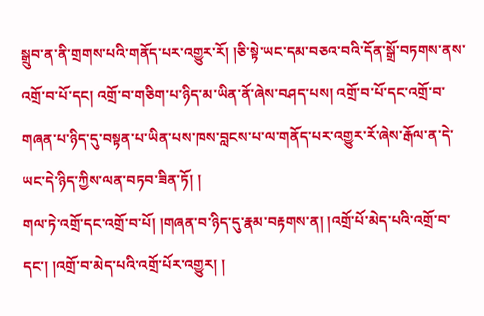སྒྲུབ་ན་ནི་གྲགས་པའི་གནོད་པར་འགྱུར་རོ། །ཅི་སྟེ་ཡང་དམ་བཅའ་བའི་དོན་སྒྲོ་བཏགས་ནས་འགྲོ་བ་པོ་དང། འགྲོ་བ་གཅིག་པ་ཉིད་མ་ཡིན་ནོ་ཞེས་བཤད་པས། འགྲོ་བ་པོ་དང་འགྲོ་བ་གཞན་པ་ཉིད་དུ་བསྟན་པ་ཡིན་པས་ཁས་བླངས་པ་ལ་གནོད་པར་འགྱུར་རོ་ཞེས་རྒོལ་ན་དེ་ཡང་དེ་ཉིད་ཀྱིས་ལན་བཏབ་ཟིན་ཏོ། །
གལ་ཏེ་འགྲོ་དང་འགྲོ་བ་པོ། །གཞན་བ་ཉིད་དུ་རྣམ་བརྟགས་ན། །འགྲོ་པོ་མེད་པའི་འགྲོ་བ་དང་། །འགྲོ་བ་མེད་པའི་འགྲོ་པོར་འགྱུར། །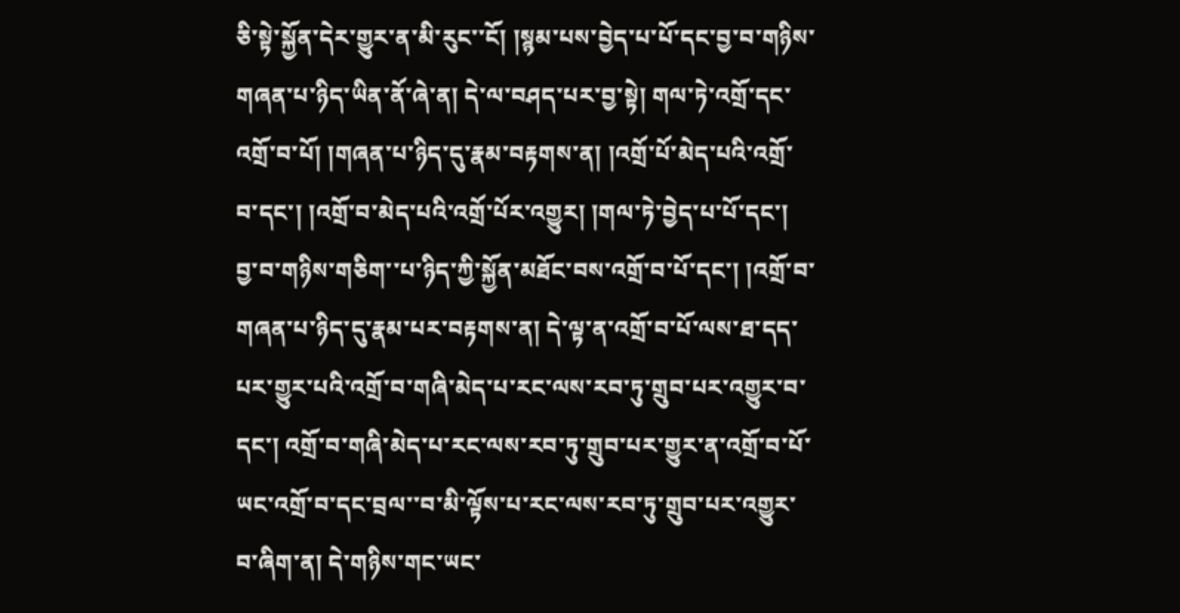ཅི་སྟེ་སྐྱོན་དེར་གྱུར་ན་མི་རུང་་ངོ། །སྙམ་པས་བྱེད་པ་པོ་དང་བྱ་བ་གཉིས་གཞན་པ་ཉིད་ཡིན་ནོ་ཞེ་ན། དེ་ལ་བཤད་པར་བྱ་སྟེ། གལ་ཏེ་འགྲོ་དང་འགྲོ་བ་པོ། །གཞན་པ་ཉིད་དུ་རྣམ་བརྟགས་ན། །འགྲོ་པོ་མེད་པའི་འགྲོ་བ་དང་། །འགྲོ་བ་མེད་པའི་འགྲོ་པོར་འགྱུར། །གལ་ཏེ་བྱེད་པ་པོ་དང་། བྱ་བ་གཉིས་གཅིག་་པ་ཉིད་ཀྱི་སྐྱོན་མཐོང་བས་འགྲོ་བ་པོ་དང་། །འགྲོ་བ་གཞན་པ་ཉིད་དུ་རྣམ་པར་བརྟགས་ན། དེ་ལྟ་ན་འགྲོ་བ་པོ་ལས་ཐ་དད་པར་གྱུར་པའི་འགྲོ་བ་གཞི་མེད་པ་རང་ལས་རབ་ཏུ་གྲུབ་པར་འགྱུར་བ་དང་། འགྲོ་བ་གཞི་མེད་པ་རང་ལས་རབ་ཏུ་གྲུབ་པར་གྱུར་ན་འགྲོ་བ་པོ་ཡང་འགྲོ་བ་དང་བྲལ་་བ་མི་ལྟོས་པ་རང་ལས་རབ་ཏུ་གྲུབ་པར་འགྱུར་བ་ཞིག་ན། དེ་གཉིས་གང་ཡང་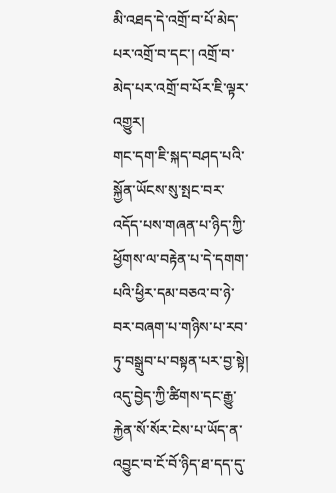མི་འཐད་དེ་འགྲོ་བ་པོ་མེད་པར་འགྲོ་བ་དང་། འགྲོ་བ་མེད་པར་འགྲོ་བ་པོར་ཇི་ལྟར་འགྱུར།
གང་དག་ཇི་སྐད་བཤད་པའི་སྐྱོན་ཡོངས་སུ་སྤང་བར་འདོད་པས་གཞན་པ་ཉིད་ཀྱི་ཕྱོགས་ལ་བརྟེན་པ་དེ་དགག་པའི་ཕྱིར་དམ་བཅའ་བ་ཉེ་བར་བཞག་པ་གཉིས་པ་རབ་ཏུ་བསྒྲུབ་པ་བསྟན་པར་བྱ་སྟེ། འདུ་བྱེད་ཀྱི་ཚིགས་དང་རྒྱུ་རྐྱེན་སོ་སོར་ངེས་པ་ཡོད་ན་འབྱུང་བ་ངོ་བོ་ཉིད་ཐ་དད་དུ་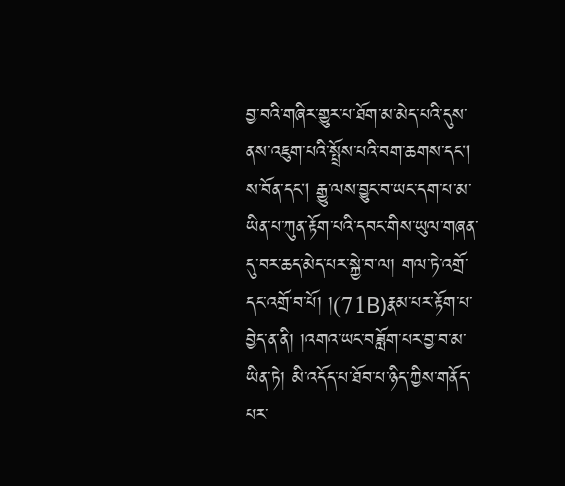བྱ་བའི་གཞིར་གྱུར་པ་ཐོག་མ་མེད་པའི་དུས་ནས་འཇུག་པའི་སྤྲོས་པའི་བག་ཆགས་དང། ས་བོན་དང། རྒྱུ་ལས་བྱུང་བ་ཡང་དག་པ་མ་ཡིན་པ་ཀུན་རྟོག་པའི་དབང་གིས་ཡུལ་གཞན་དུ་བར་ཆད་མེད་པར་སྐྱེ་བ་ལ། གལ་ཏེ་འགྲོ་དང་འགྲོ་བ་པོ། །(71B)རྣམ་པར་རྟོག་པ་བྱེད་ན་ནི། །འགའ་ཡང་བཟློག་པར་བྱ་བ་མ་ཡིན་ཏེ། མི་འདོད་པ་ཐོབ་པ་ཉིད་ཀྱིས་གནོད་པར་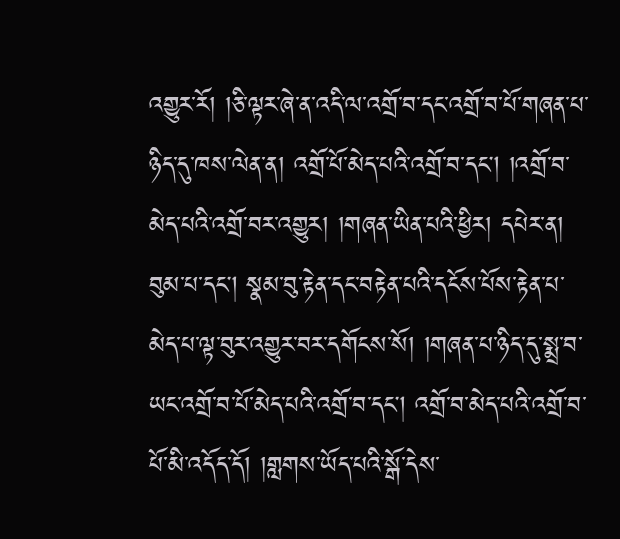འགྱུར་རོ། །ཅི་ལྟར་ཞེ་ན་འདི་ལ་འགྲོ་བ་དང་འགྲོ་བ་པོ་གཞན་པ་ཉིད་དུ་ཁས་ལེན་ན། འགྲོ་པོ་མེད་པའི་འགྲོ་བ་དང། །འགྲོ་བ་མེད་པའི་འགྲོ་བར་འགྱུར། །གཞན་ཡིན་པའི་ཕྱིར། དཔེར་ན། བུམ་པ་དང། སྣམ་བུ་རྟེན་དང་བརྟེན་པའི་དངོས་པོས་རྟེན་པ་མེད་པ་ལྟ་བུར་འགྱུར་བར་དགོངས་སོ། །གཞན་པ་ཉིད་དུ་སྨྲ་བ་ཡང་འགྲོ་བ་པོ་མེད་པའི་འགྲོ་བ་དང། འགྲོ་བ་མེད་པའི་འགྲོ་བ་པོ་མི་འདོད་དོ། །གླགས་ཡོད་པའི་སྒོ་དེས་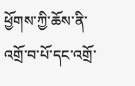ཕྱོགས་ཀྱི་ཆོས་ནི་འགྲོ་བ་པོ་དང་འགྲོ་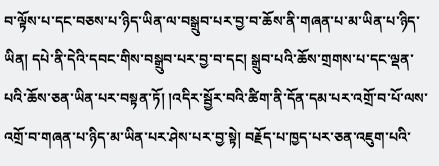བ་ལྟོས་པ་དང་བཅས་པ་ཉིད་ཡིན་ལ་བསྒྲུབ་པར་བྱ་བ་ཆོས་ནི་གཞན་པ་མ་ཡིན་པ་ཉིད་ཡིན། དཔེ་ནི་དེའི་དབང་གིས་བསྒྲུབ་པར་བྱ་བ་དང། སྒྲུབ་པའི་ཆོས་གྲགས་པ་དང་ལྡན་པའི་ཆོས་ཅན་ཡིན་པར་བསྟན་ཏོ། །འདིར་སྦྱོར་བའི་ཚིག་ནི་དོན་དམ་པར་འགྲོ་བ་པོ་ལས་འགྲོ་བ་གཞན་པ་ཉིད་མ་ཡིན་པར་ཤེས་པར་བྱ་སྟེ། བརྗོད་པ་ཁྱད་པར་ཅན་འཇུག་པའི་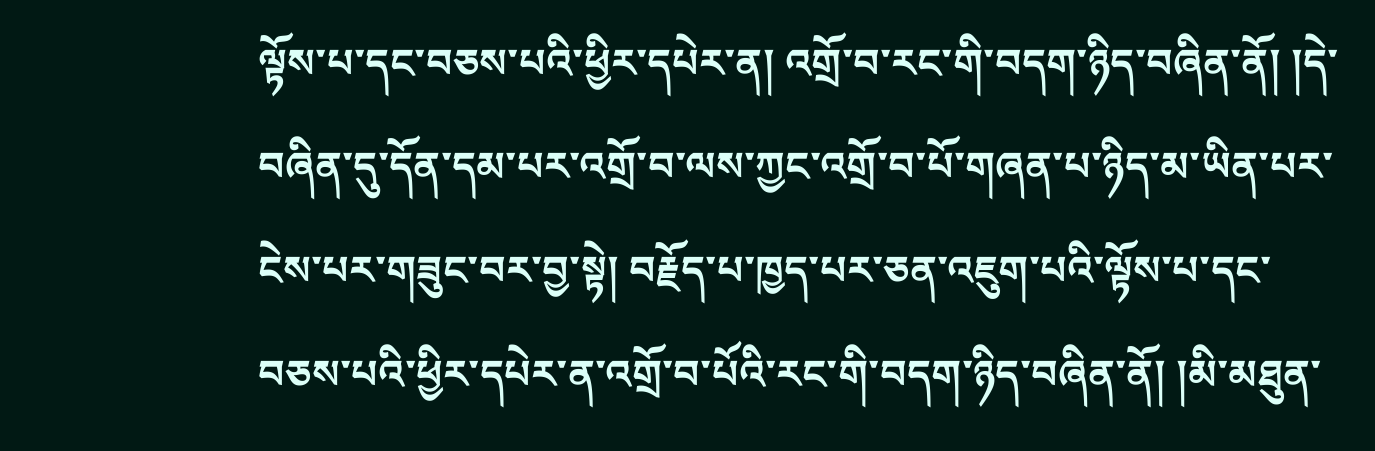ལྟོས་པ་དང་བཅས་པའི་ཕྱིར་དཔེར་ན། འགྲོ་བ་རང་གི་བདག་ཉིད་བཞིན་ནོ། །དེ་བཞིན་དུ་དོན་དམ་པར་འགྲོ་བ་ལས་ཀྱང་འགྲོ་བ་པོ་གཞན་པ་ཉིད་མ་ཡིན་པར་ངེས་པར་གཟུང་བར་བྱ་སྟེ། བརྗོད་པ་ཁྱད་པར་ཅན་འཇུག་པའི་ལྟོས་པ་དང་བཅས་པའི་ཕྱིར་དཔེར་ན་འགྲོ་བ་པོའི་རང་གི་བདག་ཉིད་བཞིན་ནོ། །མི་མཐུན་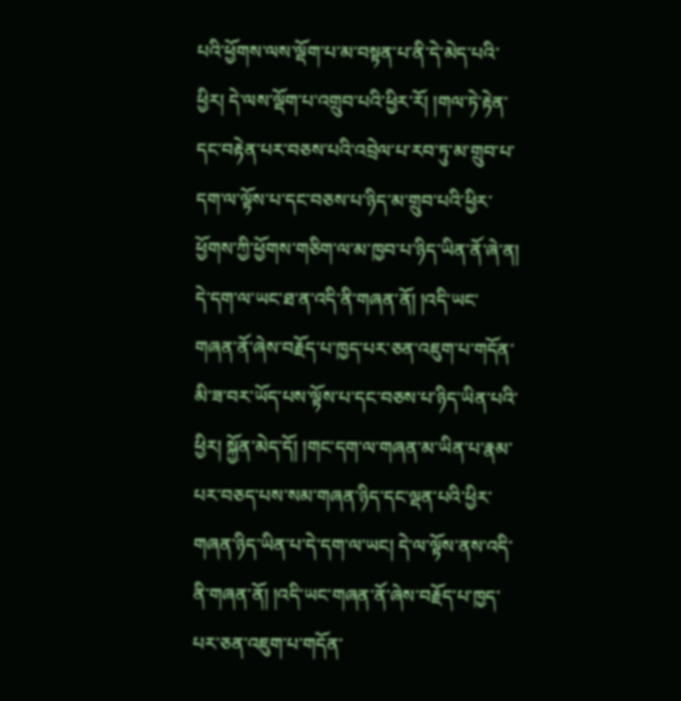པའི་ཕྱོགས་ལས་ལྡོག་པ་མ་བསྟན་པ་ནི་དེ་མེད་པའི་ཕྱིར། དེ་ལས་ལྡོག་པ་འགྲུབ་པའི་ཕྱིར་རོ། །གལ་ཏེ་རྟེན་དང་བརྟེན་པར་བཅས་པའི་འབྲེལ་པ་རབ་ཏུ་མ་གྲུབ་པ་དག་ལ་ལྟོས་པ་དང་བཅས་པ་ཉིད་མ་གྲུབ་པའི་ཕྱིར་ཕྱོགས་ཀྱི་ཕྱོགས་གཅིག་ལ་མ་ཁྱབ་པ་ཉིད་ཡིན་ནོ་ཞེ་ན། དེ་དག་ལ་ཡང་ཐ་ན་འདི་ནི་གཞན་ནོ། །འདི་ཡང་གཞན་ནོ་ཞེས་བརྗོད་པ་ཁྱད་པར་ཅན་འཇུག་པ་གདོན་མི་ཟ་བར་ཡོད་པས་ལྟོས་པ་དང་བཅས་པ་ཉིད་ཡིན་པའི་ཕྱིར། སྐྱོན་མེད་དོ། །གང་དག་ལ་གཞན་མ་ཡིན་པ་རྣམ་པར་བཅད་པས་སམ་གཞན་ཉིད་དང་ལྡན་པའི་ཕྱིར་གཞན་ཉིད་ཡིན་པ་དེ་དག་ལ་ཡང། དེ་ལ་ལྟོས་ནས་འདི་ནི་གཞན་ནོ། །འདི་ཡང་གཞན་ནོ་ཞེས་བརྗོད་པ་ཁྱད་པར་ཅན་འཇུག་པ་གདོན་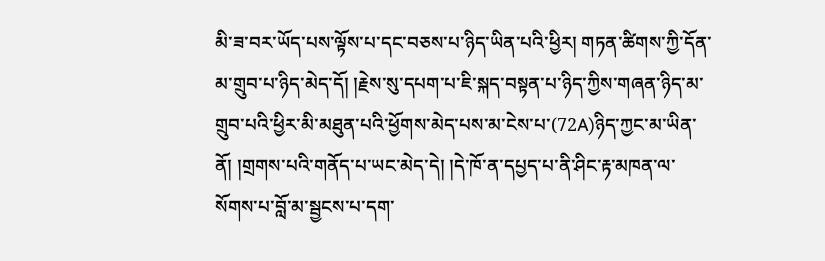མི་ཟ་བར་ཡོད་པས་ལྟོས་པ་དང་བཅས་པ་ཉིད་ཡིན་པའི་ཕྱིར། གཏན་ཚིགས་ཀྱི་དོན་མ་གྲུབ་པ་ཉིད་མེད་དོ། །རྗེས་སུ་དཔག་པ་ཇི་སྐད་བསྟན་པ་ཉིད་ཀྱིས་གཞན་ཉིད་མ་གྲུབ་པའི་ཕྱིར་མི་མཐུན་པའི་ཕྱོགས་མེད་པས་མ་ངེས་པ་(72A)ཉིད་ཀྱང་མ་ཡིན་ནོ། །གྲགས་པའི་གནོད་པ་ཡང་མེད་དེ། །དེ་ཁོ་ན་དཔྱད་པ་ནི་ཤིང་རྟ་མཁན་ལ་སོགས་པ་བློ་མ་སྦྱངས་པ་དག་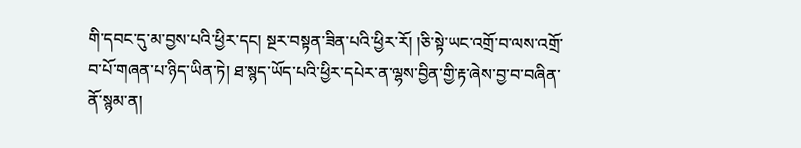གི་དབང་དུ་མ་བྱས་པའི་ཕྱིར་དང། སྔར་བསྟན་ཟིན་པའི་ཕྱིར་རོ། །ཅི་སྟེ་ཡང་འགྲོ་བ་ལས་འགྲོ་བ་པོ་གཞན་པ་ཉིད་ཡིན་ཏེ། ཐ་སྙད་ཡོད་པའི་ཕྱིར་དཔེར་ན་ལྷས་བྱིན་གྱི་རྟ་ཞེས་བྱ་བ་བཞིན་ནོ་སྙམ་ན།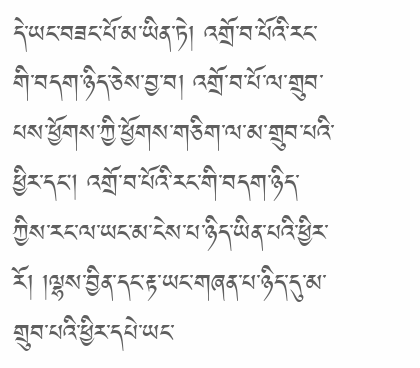དེ་ཡང་བཟང་པོ་མ་ཡིན་ཏེ། འགྲོ་བ་པོའི་རང་གི་བདག་ཉིད་ཅེས་བྱ་བ། འགྲོ་བ་པོ་ལ་གྲུབ་པས་ཕྱོགས་ཀྱི་ཕྱོགས་གཅིག་ལ་མ་གྲུབ་པའི་ཕྱིར་དང། འགྲོ་བ་པོའི་རང་གི་བདག་ཉིད་ཀྱིས་རང་ལ་ཡང་མ་ངེས་པ་ཉིད་ཡིན་པའི་ཕྱིར་རོ། །ལྷས་བྱིན་དང་རྟ་ཡང་གཞན་པ་ཉིད་དུ་མ་གྲུབ་པའི་ཕྱིར་དཔེ་ཡང་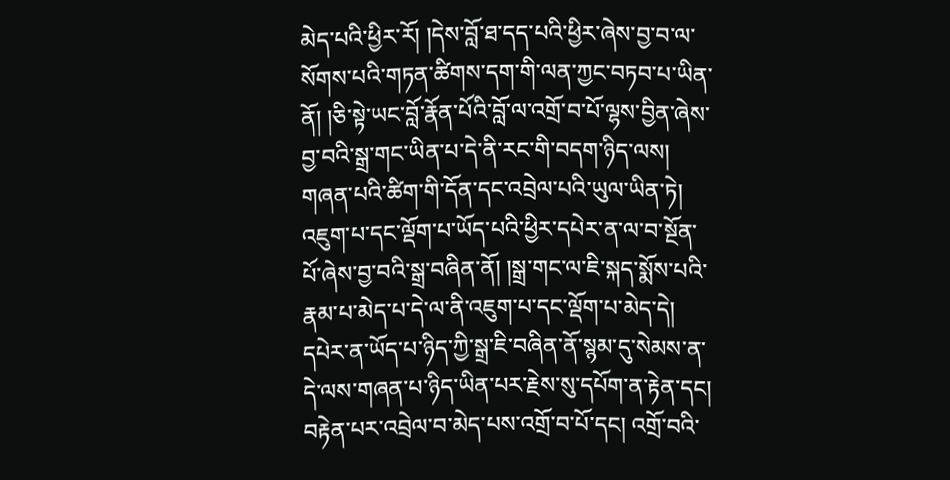མེད་པའི་ཕྱིར་རོ། །དེས་བློ་ཐ་དད་པའི་ཕྱིར་ཞེས་བྱ་བ་ལ་སོགས་པའི་གཏན་ཚིགས་དག་གི་ལན་ཀྱང་བཏབ་པ་ཡིན་ནོ། །ཅི་སྟེ་ཡང་བློ་རྣོན་པོའི་བློ་ལ་འགྲོ་བ་པོ་ལྷས་བྱིན་ཞེས་བྱ་བའི་སྒྲ་གང་ཡིན་པ་དེ་ནི་རང་གི་བདག་ཉིད་ལས། གཞན་པའི་ཚིག་གི་དོན་དང་འབྲེལ་པའི་ཡུལ་ཡིན་ཏེ། འཇུག་པ་དང་ལྡོག་པ་ཡོད་པའི་ཕྱིར་དཔེར་ན་ལ་བ་སྔོན་པོ་ཞེས་བྱ་བའི་སྒྲ་བཞིན་ནོ། །སྒྲ་གང་ལ་ཇི་སྐད་སྨོས་པའི་རྣམ་པ་མེད་པ་དེ་ལ་ནི་འཇུག་པ་དང་ལྡོག་པ་མེད་དེ། དཔེར་ན་ཡོད་པ་ཉིད་ཀྱི་སྒྲ་ཇི་བཞིན་ནོ་སྙམ་དུ་སེམས་ན་དེ་ལས་གཞན་པ་ཉིད་ཡིན་པར་རྗེས་སུ་དཔོག་ན་རྟེན་དང། བརྟེན་པར་འབྲེལ་བ་མེད་པས་འགྲོ་བ་པོ་དང། འགྲོ་བའི་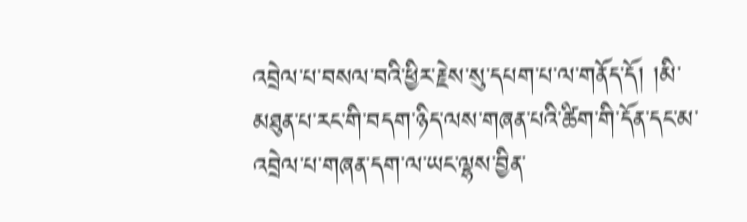འབྲེལ་པ་བསལ་བའི་ཕྱིར་རྗེས་སུ་དཔག་པ་ལ་གནོད་དོ། །མི་མཐུན་པ་རང་གི་བདག་ཉིད་ལས་གཞན་པའི་ཚིག་གི་དོན་དང་མ་འབྲེལ་པ་གཞན་དག་ལ་ཡང་ལྷས་བྱིན་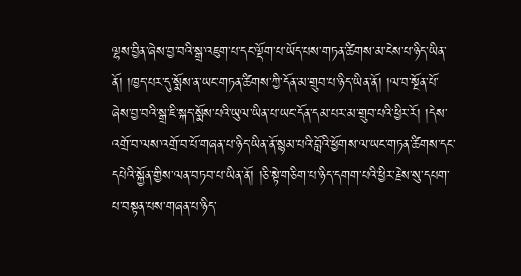ལྷས་བྱིན་ཞེས་བྱ་བའི་སྒྲ་འཇུག་པ་དང་ལྡོག་པ་ཡོད་པས་གཏན་ཚིགས་མ་ངེས་པ་ཉིད་ཡིན་ནོ། །ཁྱད་པར་དུ་སྨོས་ན་ཡང་གཏན་ཚིགས་ཀྱི་དོན་མ་གྲུབ་པ་ཉིད་ཡིན་ནོ། །ལ་བ་སྔོན་པོ་ཞེས་བྱ་བའི་སྒྲ་ཇི་སྐད་སྨོས་པའི་ཡུལ་ཡིན་པ་ཡང་དོན་དམ་པར་མ་གྲུབ་པའི་ཕྱིར་རོ། །དེས་འགྲོ་བ་ལས་འགྲོ་བ་པོ་གཞན་པ་ཉིད་ཡིན་ནོ་སྙམ་པའི་བློའི་ཕྱོགས་ལ་ཡང་གཏན་ཚིགས་དང་དཔེའི་སྐྱོན་གྱིས་ལན་བཏབ་པ་ཡིན་ནོ། །ཅི་སྟེ་གཅིག་པ་ཉིད་དགག་པའི་ཕྱིར་རྗེས་སུ་དཔག་པ་བསྟན་པས་གཞན་པ་ཉིད་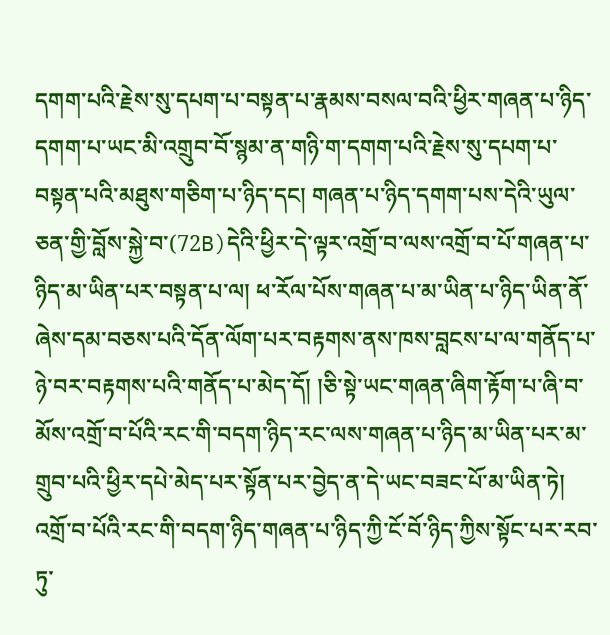དགག་པའི་རྗེས་སུ་དཔག་པ་བསྟན་པ་རྣམས་བསལ་བའི་ཕྱིར་གཞན་པ་ཉིད་དགག་པ་ཡང་མི་འགྲུབ་བོ་སྙམ་ན་གཉི་ག་དགག་པའི་རྗེས་སུ་དཔག་པ་བསྟན་པའི་མཐུས་གཅིག་པ་ཉིད་དང། གཞན་པ་ཉིད་དགག་པས་དེའི་ཡུལ་ཅན་གྱི་བློས་སྐྱེ་བ་(72B)དེའི་ཕྱིར་དེ་ལྟར་འགྲོ་བ་ལས་འགྲོ་བ་པོ་གཞན་པ་ཉིད་མ་ཡིན་པར་བསྟན་པ་ལ། ཕ་རོལ་པོས་གཞན་པ་མ་ཡིན་པ་ཉིད་ཡིན་ནོ་ཞེས་དམ་བཅས་པའི་དོན་ལོག་པར་བརྟགས་ནས་ཁས་བླངས་པ་ལ་གནོད་པ་ཉེ་བར་བརྟགས་པའི་གནོད་པ་མེད་དོ། །ཅི་སྟེ་ཡང་གཞན་ཞིག་རྟོག་པ་ཞི་བ་མོས་འགྲོ་བ་པོའི་རང་གི་བདག་ཉིད་རང་ལས་གཞན་པ་ཉིད་མ་ཡིན་པར་མ་གྲུབ་པའི་ཕྱིར་དཔེ་མེད་པར་སྟོན་པར་བྱེད་ན་དེ་ཡང་བཟང་པོ་མ་ཡིན་ཏེ། འགྲོ་བ་པོའི་རང་གི་བདག་ཉིད་གཞན་པ་ཉིད་ཀྱི་ངོ་བོ་ཉིད་ཀྱིས་སྟོང་པར་རབ་ཏུ་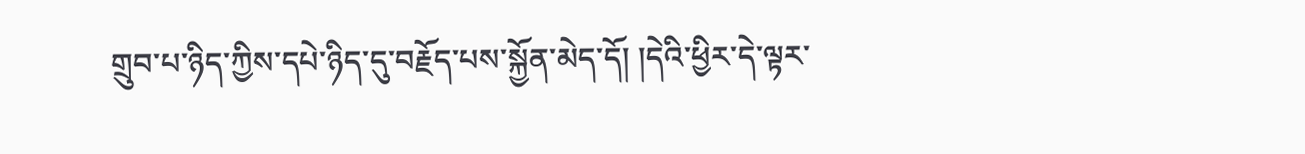གྲུབ་པ་ཉིད་ཀྱིས་དཔེ་ཉིད་དུ་བརྗོད་པས་སྐྱོན་མེད་དོ། །དེའི་ཕྱིར་དེ་ལྟར་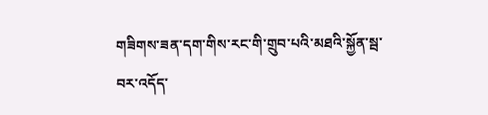གཟིགས་ཟན་དག་གིས་རང་གི་གྲུབ་པའི་མཐའི་སྐྱོན་སྦ་བར་འདོད་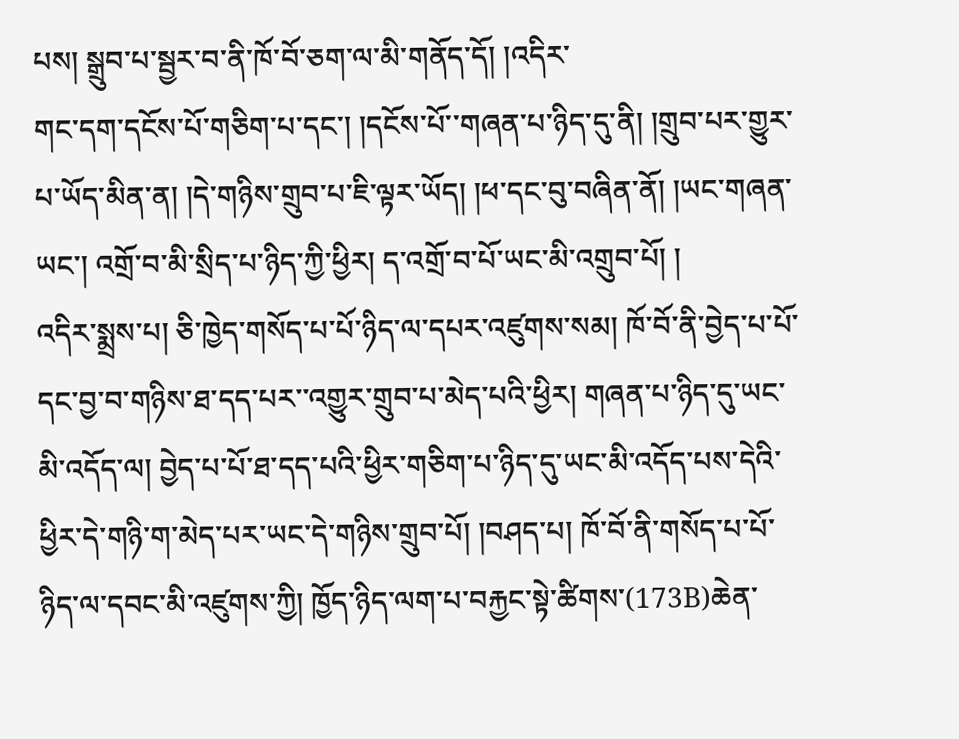པས། སྒྲུབ་པ་སྦྱར་བ་ནི་ཁོ་བོ་ཅག་ལ་མི་གནོད་དོ། །འདིར་
གང་དག་དངོས་པོ་གཅིག་པ་དང་། །དངོས་པོ་་གཞན་པ་ཉིད་དུ་ནི། །གྲུབ་པར་གྱུར་པ་ཡོད་མིན་ན། །དེ་གཉིས་གྲུབ་པ་ཇི་ལྟར་ཡོད། །ཕ་དང་བུ་བཞིན་ནོ། །ཡང་གཞན་ཡང་། འགྲོ་བ་མི་སྲིད་པ་ཉིད་ཀྱི་ཕྱིར། ད་འགྲོ་བ་པོ་ཡང་མི་འགྲུབ་པོ། །
འདིར་སྨྲས་པ། ཅི་ཁྱེད་གསོད་པ་པོ་ཉིད་ལ་དཔར་འཛུགས་སམ། ཁོ་བོ་ནི་བྱེད་པ་པོ་དང་བྱ་བ་གཉིས་ཐ་དད་པར་་འགྱུར་གྲུབ་པ་མེད་པའི་ཕྱིར། གཞན་པ་ཉིད་དུ་ཡང་མི་འདོད་ལ། བྱེད་པ་པོ་ཐ་དད་པའི་ཕྱིར་གཅིག་པ་ཉིད་དུ་ཡང་མི་འདོད་པས་དེའི་ཕྱིར་དེ་གཉི་ག་མེད་པར་ཡང་དེ་གཉིས་གྲུབ་པོ། །བཤད་པ། ཁོ་བོ་ནི་གསོད་པ་པོ་ཉིད་ལ་དབང་མི་འཛུགས་ཀྱི། ཁྱོད་ཉིད་ལག་པ་བརྐྱང་སྟེ་ཚིགས་(173B)ཆེན་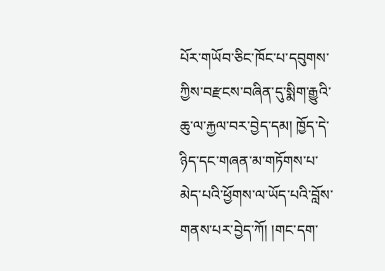པོར་གཡོབ་ཅིང་ཁོང་པ་དབུགས་ཀྱིས་བརྫངས་བཞིན་དུ་སྨིག་རྒྱུའི་ཆུ་ལ་རྐྱལ་བར་བྱེད་དམ། ཁྱོད་དེ་ཉིད་དང་གཞན་མ་གཏོགས་པ་མེད་པའི་ཕྱོགས་ལ་ཡོད་པའི་བློས་གནས་པར་བྱེད་ཀོ། །གང་དག་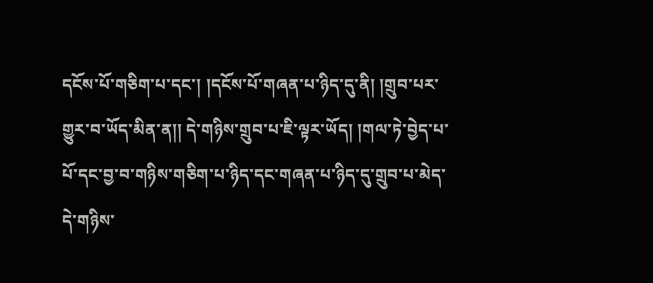དངོས་པོ་གཅིག་པ་དང་། །དངོས་པོ་གཞན་པ་ཉིད་དུ་ནི། །གྲུབ་པར་གྱུར་བ་ཡོད་མིན་ན།། དེ་གཉིས་གྲུབ་པ་ཇི་ལྟར་ཡོད། །གལ་ཏེ་བྱེད་པ་པོ་དང་བྱ་བ་གཉིས་གཅིག་པ་ཉིད་དང་གཞན་པ་ཉིད་དུ་གྲུབ་པ་མེད་དེ་གཉིས་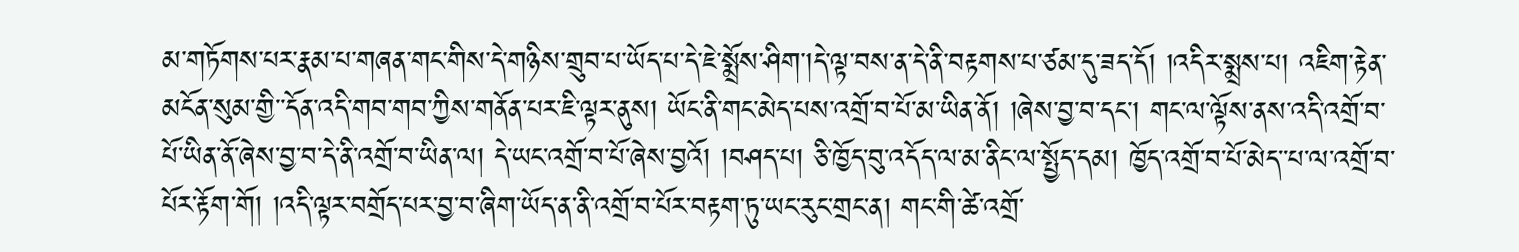མ་གཏོགས་པར་རྣམ་པ་གཞན་གང་གིས་དེ་གཉིས་གྲུབ་པ་ཡོད་པ་དེ་ཇེ་སྨྲོས་ཤིག་།དེ་ལྟ་བས་ན་དེ་ནི་བརྟགས་པ་ཙམ་དུ་ཟད་དོ། །འདིར་སྨྲས་པ། འཇིག་རྟེན་མངོན་སུམ་གྱི་་དོན་འདི་གབ་གབ་ཀྱིས་གནོན་པར་ཇི་ལྟར་ནུས། ཡོང་ནི་གང་མེད་པས་འགྲོ་བ་པོ་མ་ཡིན་ནོ། །ཞེས་བྱ་བ་དང་། གང་ལ་ལྟོས་ནས་འདི་འགྲོ་བ་པོ་ཡིན་ནོ་ཞེས་བྱ་བ་དེ་ནི་འགྲོ་བ་ཡིན་ལ། དེ་ཡང་འགྲོ་བ་པོ་ཞེས་བྱའོ། །བཤད་པ། ཅི་ཁྱོད་བུ་འདོད་ལ་མ་ནིང་ལ་སྤྱོད་དམ། ཁྱོད་འགྲོ་བ་པོ་མེད་་པ་ལ་འགྲོ་བ་པོར་རྟོག་གོ། །འདི་ལྟར་བགྲོད་པར་བྱ་བ་ཞིག་ཡོད་ན་ནི་འགྲོ་བ་པོར་བརྟག་ཏུ་ཡང་རུང་གྲང་ན། གང་གི་ཚེ་འགྲོ་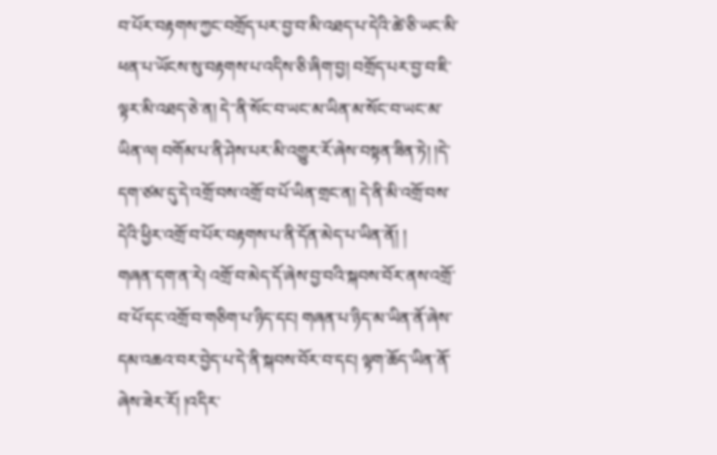བ་པོར་བརྟགས་ཀྱང་བགྲོད་པར་བྱ་བ་མི་འཐད་པ་དེའི་ཚེ་ཅི་ཡང་མི་ཕན་པ་ཡོངས་སུ་བརྟགས་པ་འདིས་ཅི་ཞིག་བྱ། བགྲོད་པར་བྱ་བ་ཇི་ལྟར་མི་འཐད་ཅེ་ན། དེ་་ནི་སོང་བ་ཡང་མ་ཡིན་མ་སོང་བ་ཡང་མ་ཡིན་ལ། བགོམ་པ་ནི་ཤེས་པར་མི་འགྱུར་རོ་ཞེས་བསྟན་ཟིན་ཏེ། །དེ་དག་ཙམ་དུ་དེ་འགྲོ་བས་འགྲོ་བ་པོ་ཡིན་གྲང་ན། དེ་ནི་མི་འགྲོ་བས་དེའི་ཕྱིར་འགྲོ་བ་པོར་བརྟགས་པ་ནི་དོན་མེད་པ་ཡིན་ནོ། །
གཞན་དག་ན་རེ། འགྲོ་བ་མེད་དོ་ཞེས་བྱ་བའི་སྐབས་བོར་ནས་འགྲོ་བ་པོ་དང་འགྲོ་བ་གཅིག་པ་ཉིད་དང། གཞན་པ་ཉིད་མ་ཡིན་ནོ་ཞེས་དམ་འཆའ་བར་བྱེད་པ་དེ་ནི་སྐབས་བོར་བ་དང། ལྟག་ཆོད་ཡིན་ནོ་ཞེས་ཟེར་རོ། །འདིར་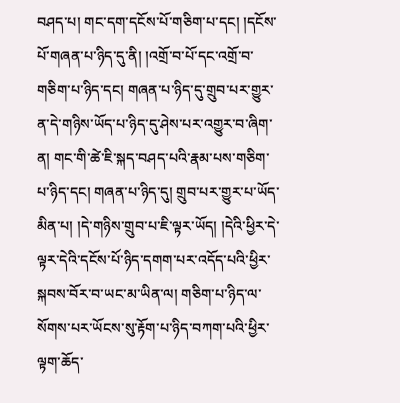བཤད་པ། གང་དག་དངོས་པོ་གཅིག་པ་དང། །དངོས་པོ་གཞན་པ་ཉིད་དུ་ནི། །འགྲོ་བ་པོ་དང་འགྲོ་བ་གཅིག་པ་ཉིད་དང། གཞན་པ་ཉིད་དུ་གྲུབ་པར་གྱུར་ན་དེ་གཉིས་ཡོད་པ་ཉིད་དུ་ཤེས་པར་འགྱུར་བ་ཞིག་ན། གང་གི་ཚེ་ཇི་སྐད་བཤད་པའི་རྣམ་པས་གཅིག་པ་ཉིད་དང། གཞན་པ་ཉིད་དུ། གྲུབ་པར་གྱུར་པ་ཡོད་མིན་པ། །དེ་གཉིས་གྲུབ་པ་ཇི་ལྟར་ཡོད། །དེའི་ཕྱིར་དེ་ལྟར་དེའི་དངོས་པོ་ཉིད་དགག་པར་འདོད་པའི་ཕྱིར་སྐབས་བོར་བ་ཡང་མ་ཡིན་ལ། གཅིག་པ་ཉིད་ལ་སོགས་པར་ཡོངས་སུ་རྟོག་པ་ཉིད་བཀག་པའི་ཕྱིར་ལྟག་ཆོད་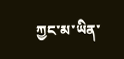ཀྱང་མ་ཡིན་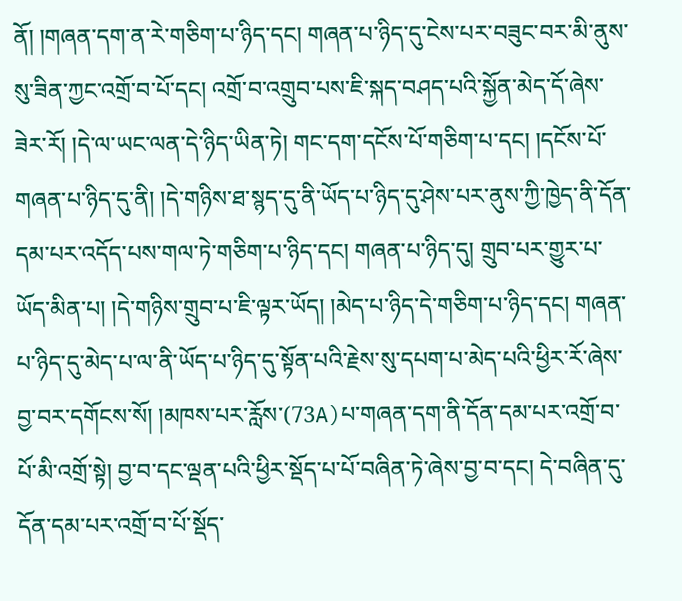ནོ། །གཞན་དག་ན་རེ་གཅིག་པ་ཉིད་དང། གཞན་པ་ཉིད་དུ་ངེས་པར་བཟུང་བར་མི་ནུས་སུ་ཟིན་ཀྱང་འགྲོ་བ་པོ་དང། འགྲོ་བ་འགྲུབ་པས་ཇི་སྐད་བཤད་པའི་སྐྱོན་མེད་དོ་ཞེས་ཟེར་རོ། །དེ་ལ་ཡང་ལན་དེ་ཉིད་ཡིན་ཏེ། གང་དག་དངོས་པོ་གཅིག་པ་དང། །དངོས་པོ་གཞན་པ་ཉིད་དུ་ནི། །དེ་གཉིས་ཐ་སྙད་དུ་ནི་ཡོད་པ་ཉིད་དུ་ཤེས་པར་ནུས་ཀྱི་ཁྱེད་ནི་དོན་དམ་པར་འདོད་པས་གལ་ཏེ་གཅིག་པ་ཉིད་དང། གཞན་པ་ཉིད་དུ། གྲུབ་པར་གྱུར་པ་ཡོད་མིན་པ། །དེ་གཉིས་གྲུབ་པ་ཇི་ལྟར་ཡོད། །མེད་པ་ཉིད་དེ་གཅིག་པ་ཉིད་དང། གཞན་པ་ཉིད་དུ་མེད་པ་ལ་ནི་ཡོད་པ་ཉིད་དུ་སྟོན་པའི་རྗེས་སུ་དཔག་པ་མེད་པའི་ཕྱིར་རོ་ཞེས་བྱ་བར་དགོངས་སོ། །མཁས་པར་རློས་(73A)པ་གཞན་དག་ནི་དོན་དམ་པར་འགྲོ་བ་པོ་མི་འགྲོ་སྟེ། བྱ་བ་དང་ལྡན་པའི་ཕྱིར་སྡོད་པ་པོ་བཞིན་ཏེ་ཞེས་བྱ་བ་དང། དེ་བཞིན་དུ་དོན་དམ་པར་འགྲོ་བ་པོ་སྡོད་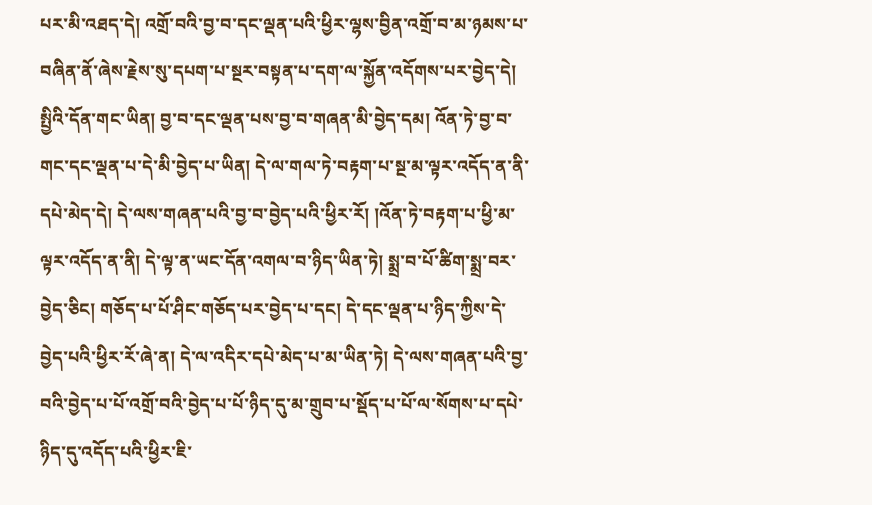པར་མི་འཐད་དེ། འགྲོ་བའི་བྱ་བ་དང་ལྡན་པའི་ཕྱིར་ལྷས་བྱིན་འགྲོ་བ་མ་ཉམས་པ་བཞིན་ནོ་ཞེས་རྗེས་སུ་དཔག་པ་སྔར་བསྟན་པ་དག་ལ་སྐྱོན་འདོགས་པར་བྱེད་དེ། སྤྱིའི་དོན་གང་ཡིན། བྱ་བ་དང་ལྡན་པས་བྱ་བ་གཞན་མི་བྱེད་དམ། འོན་ཏེ་བྱ་བ་གང་དང་ལྡན་པ་དེ་མི་བྱེད་པ་ཡིན། དེ་ལ་གལ་ཏེ་བརྟག་པ་སྔ་མ་ལྟར་འདོད་ན་ནི་དཔེ་མེད་དེ། དེ་ལས་གཞན་པའི་བྱ་བ་བྱེད་པའི་ཕྱིར་རོ། །འོན་ཏེ་བརྟག་པ་ཕྱི་མ་ལྟར་འདོད་ན་ནི། དེ་ལྟ་ན་ཡང་དོན་འགལ་བ་ཉིད་ཡིན་ཏེ། སྨྲ་བ་པོ་ཚིག་སྨྲ་བར་བྱེད་ཅིང། གཅོད་པ་པོ་ཤིང་གཅོད་པར་བྱེད་པ་དང། དེ་དང་ལྡན་པ་ཉིད་ཀྱིས་དེ་བྱེད་པའི་ཕྱིར་རོ་ཞེ་ན། དེ་ལ་འདིར་དཔེ་མེད་པ་མ་ཡིན་ཏེ། དེ་ལས་གཞན་པའི་བྱ་བའི་བྱེད་པ་པོ་འགྲོ་བའི་བྱེད་པ་པོ་ཉིད་དུ་མ་གྲུབ་པ་སྡོད་པ་པོ་ལ་སོགས་པ་དཔེ་ཉིད་དུ་འདོད་པའི་ཕྱིར་ཇི་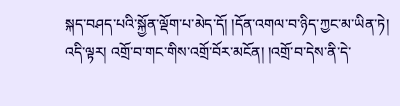སྐད་བཤད་པའི་སྐྱོན་ལྡོག་པ་མེད་དོ། །དོན་འགལ་བ་ཉིད་ཀྱང་མ་ཡིན་ཏེ། འདི་ལྟར། འགྲོ་བ་གང་གིས་འགྲོ་བོར་མངོན། །འགྲོ་བ་དེས་ནི་དེ་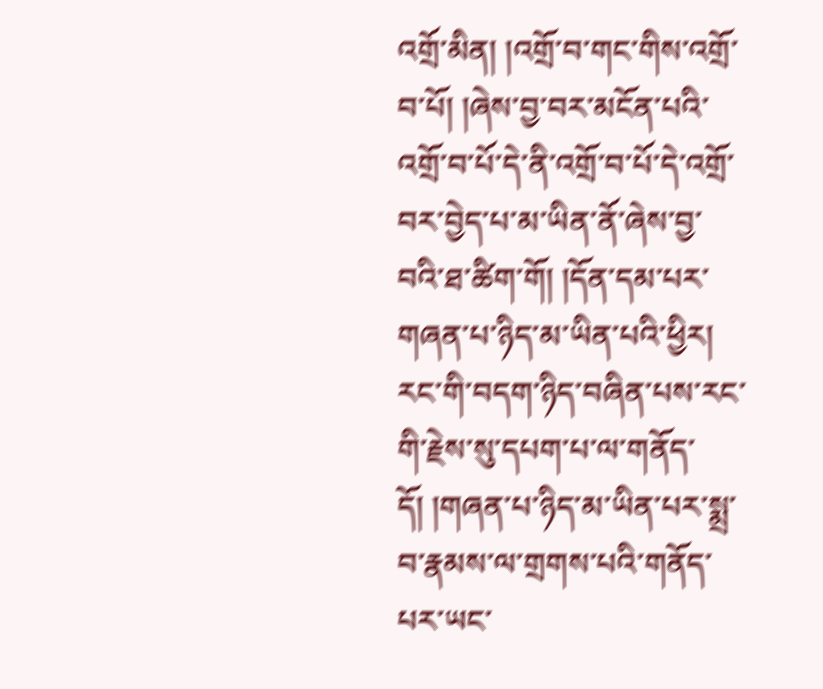འགྲོ་མིན། །འགྲོ་བ་གང་གིས་འགྲོ་བ་པོ། །ཞེས་བྱ་བར་མངོན་པའི་འགྲོ་བ་པོ་དེ་ནི་འགྲོ་བ་པོ་དེ་འགྲོ་བར་བྱེད་པ་མ་ཡིན་ནོ་ཞེས་བྱ་བའི་ཐ་ཚིག་གོ། །དོན་དམ་པར་གཞན་པ་ཉིད་མ་ཡིན་པའི་ཕྱིར། རང་གི་བདག་ཉིད་བཞིན་པས་རང་གི་རྗེས་སུ་དཔག་པ་ལ་གནོད་དོ། །གཞན་པ་ཉིད་མ་ཡིན་པར་སྨྲ་བ་རྣམས་ལ་གྲགས་པའི་གནོད་པར་ཡང་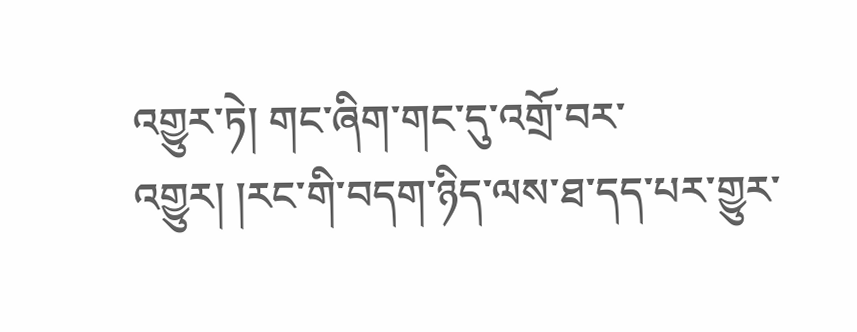འགྱུར་ཏེ། གང་ཞིག་གང་དུ་འགྲོ་བར་འགྱུར། །རང་གི་བདག་ཉིད་ལས་ཐ་དད་པར་གྱུར་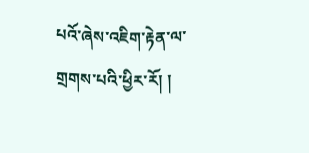པའོ་ཞེས་འཇིག་རྟེན་ལ་གྲགས་པའི་ཕྱིར་རོ། །